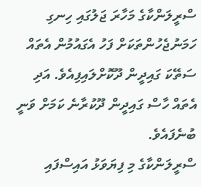ސްރީލަންކާގެ މަހާރަ ޖަލުގައި ހިނގި ހަމަނުޖެހުންތަކަށް ފަހު އެގައުމުން އެތައް ސަތޭކަ ގައިދީން ދޫކޮށްލައިފިއެވެ. އަދި އެތައް ހާސް ގައިދީން ދޫކުރާނެ ކަމަށް ވަނީ ބުނެފައެވެ.
ސްރީލަންކާގެ މި ފިޔަވަޅު އައިސްފައި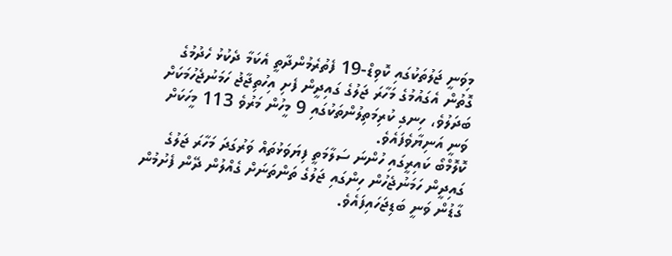މިވަނީ ޖަލުތަކުގައި ކޮވިޑް-19 ފެތުރެމުންދާތީ އެކަމާ ދެކުޅު ހެދުމުގެ ގޮތުން އެގައުމުގެ މަހާރަ ޖަލުގެ ގައިދީން ފެށި އިހުތިޖާޖު ހަމަނުޖެހުމަކަށް ބަދަލުވެ، ހިނގި ކުރިމަތިލުންތަކުގައި 9 މީހުން މަރުވެ 113 މީހަކަށް ވަނީ އަނިޔާވެފައެވެ.
ކޮލޮމްބޯ ކައިރީގައި ހުންނަ ސަލާމަތީ ފިޔަވަޅުތައް ވަރުގަދަ މަހާރަ ޖަލުގެ ގައިދީން ހަމަނުޖެހުން ހިންގައި ޖަލުގެ ތަންތަނަށް ގެއްލުން ދޭން ފެށުމުން ގާޑުން ވަނީ ބަޑިޖަހައިފައެވެ.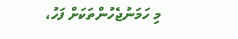މި ހަމަނުޖެހުންތަކަށް ފަހު،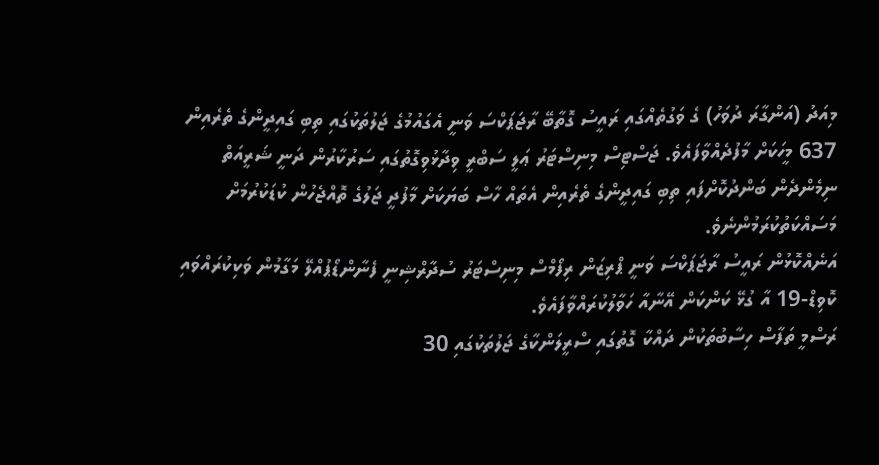މިއަދު (އަންގާރަ ދުވަހު) ގެ ވަގުތެއްގައި ރައީސު ގޮތާބޭ ރާޖަޕަކްސަ ވަނީ އެގައުމުގެ ޖަލުތަކުގައި ތިބި ގައިދީންގެ ތެރެއިން 637 މީހަކަށް މާފުދެއްވާފައެވެ. ޖަސްޓިސް މިނިސްޓަރު ޢަލީ ސަބްރީ ވިދާޅުވިގޮތުގައި ސަރުކާރުން ދަނީ ޝަރީއަތް ނިމެންދެން ބަންދުކޮށްފައި ތިބި ގައިދީންގެ ތެރެއިން އެތައް ހާސް ބަޔަކަށް މާފުދީ ޖަލުގެ ތޮއްޖެހުން ކުޑަކުރުމަށް މަސައްކަތުކުރަމުންނެވެ.
އަނެއްކޮޅުން ރައީސު ރާޖަޕަކްސަ ވަނީ ޕްރިޒަން ރިފޯމްސް މިނިސްޓަރު ސުދާރްޝިނީ ފެނާންޑޯޕުއްލޭ މަގާމުން ވަކިކުރައްވައި ކޮވިޑް-19 އާ ގުޅޭ ކަންކަން އޭނާއާ ހަވާލުކުރައްވާފައެވެ.
ރަސްމީ ތަފާސް ހިސާބުތަކުން ދައްކާ ގޮތުގައި ސްރީލަންކާގެ ޖަލުތަކުގައި 30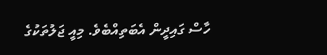ހާސް ގައިދީން އެބަތިއްބެވެ. މިއީ ޖަލުތަކުގެ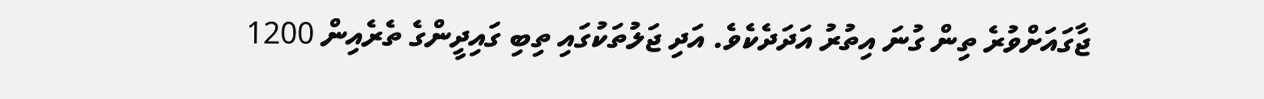ޖާގައަށްވުރެ ތިން ގުނަ އިތުރު އަދަދެކެވެ. އަދި ޖަލުތަކުގައި ތިބި ގައިދީންގެ ތެރެއިން 1200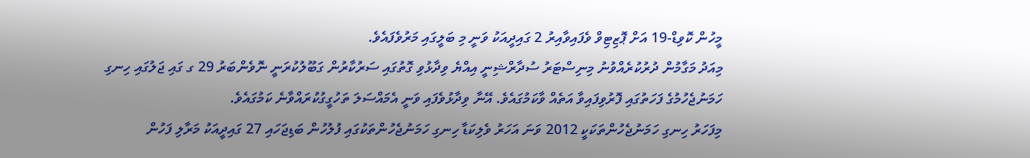މީހުން ކޮވިޑް-19 އަށް ޕޮޒިޓިވް ވެފައިވާއިރު 2 ގައިދީއަކު ވަނީ މި ބަލީގައި މަރުވެފައެވެ.
މިއަދު މަގާމުން ދުރުކުރެއްވުނު މިނިސްޓަރު ސުދާރްޝިނީ އިއްޔެ ވިދާޅުވި ގޮތުގައި ސަރުކާރުން ގަބޫލުކުރަނީ ނޮވެންބަރު 29 ގ ގައި ޖަލުގައި ހިނގި ހަމަނުޖެހުމުގެ ފަހަތުގައި ފޮރުވިފައިވާ އަތެއް ވާކަމުގައެވެ. އޭނާ ވިދާޅުވެފައި ވަނީ އެމައްސަލަ ތަހުގީގުކުރައްވާނެ ކަމުގައެވެ.
މިފަހަރު ހިނގި ހަމަނުޖެހުންތަކަކީ 2012 ވަނަ އަހަރު ވެލިކަޑާ ހިނގި ހަމަނުޖެހުންތަކުގައި ފުލުހުން ބަޑިޖަހައި 27 ގައިދީއަކު މަރާލި ފަހުން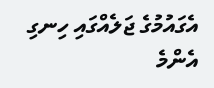އެގައުމުގެ ޖަލެއްގައި ހިނގި އެންމެ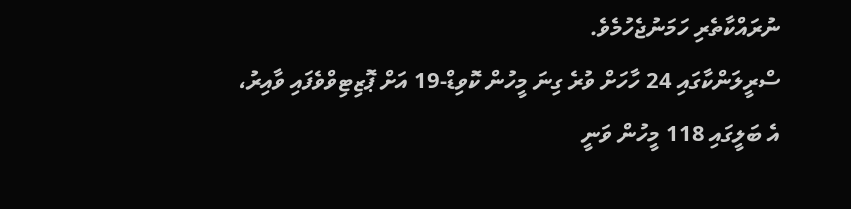ނުރައްކާތެރި ހަމަނުޖެހުމެވެ.
ސްރީލަންކާގައި 24 ހާހަށް ވުރެ ގިނަ މީހުން ކޮވިޑް-19 އަށް ޕޮޒިޓިވްވެފައި ވާއިރު، އެ ބަލީގައި 118 މީހުން ވަނީ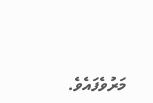މަރުވެފައެވެ.